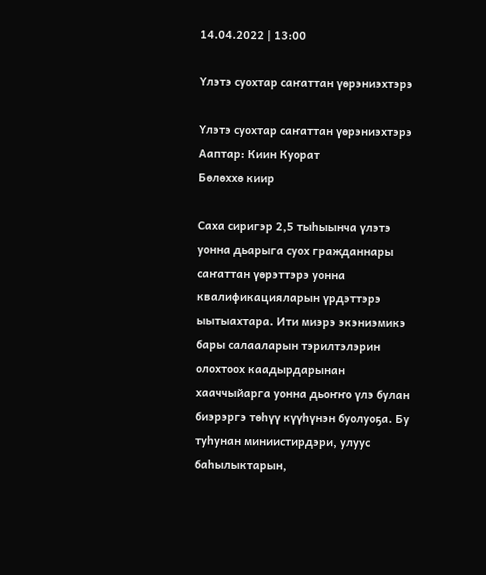14.04.2022 | 13:00

Үлэтэ суохтар саҥаттан үөрэниэхтэрэ

Үлэтэ суохтар саҥаттан үөрэниэхтэрэ
Ааптар: Киин Куорат
Бөлөххө киир

Саха сиригэр 2,5 тыһыынча үлэтэ уонна дьарыга суох гражданнары саҥаттан үөрэттэрэ уонна квалификацияларын үрдэттэрэ ыытыахтара. Ити миэрэ экэниэмикэ бары салааларын тэрилтэлэрин олохтоох каадырдарынан хааччыйарга уонна дьоҥҥо үлэ булан биэрэргэ төһүү күүһүнэн буолуоҕа. Бу туһунан миниистирдэри, улуус баһылыктарын,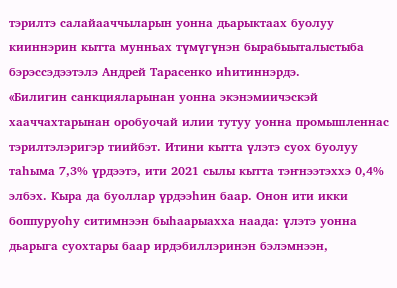тэрилтэ салайааччыларын уонна дьарыктаах буолуу кииннэрин кытта мунньах түмүгүнэн бырабыыталыстыба бэрэссэдээтэлэ Андрей Тарасенко иһитиннэрдэ.
«Билигин санкцияларынан уонна экэнэмиичэскэй хааччахтарынан оробуочай илии тутуу уонна промышленнас тэрилтэлэригэр тиийбэт. Итини кытта үлэтэ суох буолуу таһыма 7,3% үрдээтэ, ити 2021 сылы кытта тэҥнээтэххэ 0,4% элбэх. Кыра да буоллар үрдээһин баар. Онон ити икки боппуруоһу ситимнээн быһаарыахха наада: үлэтэ уонна дьарыга суохтары баар ирдэбиллэринэн бэлэмнээн,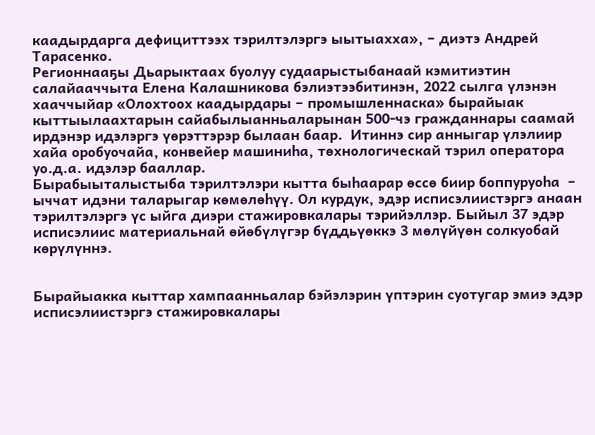каадырдарга дефициттээх тэрилтэлэргэ ыытыахха», – диэтэ Андрей Тарасенко.
Регионнааҕы Дьарыктаах буолуу судаарыстыбанаай кэмитиэтин салайааччыта Елена Калашникова бэлиэтээбитинэн, 2022 сылга үлэнэн хааччыйар «Олохтоох каадырдары – промышленнаска» бырайыак кыттыылаахтарын сайабылыанньаларынан 500-чэ гражданнары саамай ирдэнэр идэлэргэ үөрэттэрэр былаан баар.  Итиннэ сир анныгар үлэлиир хайа оробуочайа, конвейер машиниһа, төхнологическай тэрил оператора уо.д.а. идэлэр бааллар.
Бырабыыталыстыба тэрилтэлэри кытта быһаарар өссө биир боппуруоһа  – ыччат идэни таларыгар көмөлөһүү. Ол курдук, эдэр исписэлиистэргэ анаан тэрилтэлэргэ үс ыйга диэри стажировкалары тэрийэллэр. Быйыл 37 эдэр исписэлиис материальнай өйөбүлүгэр бүддьүөккэ 3 мөлүйүөн солкуобай көрүлүннэ.


Бырайыакка кыттар хампаанньалар бэйэлэрин үптэрин суотугар эмиэ эдэр исписэлиистэргэ стажировкалары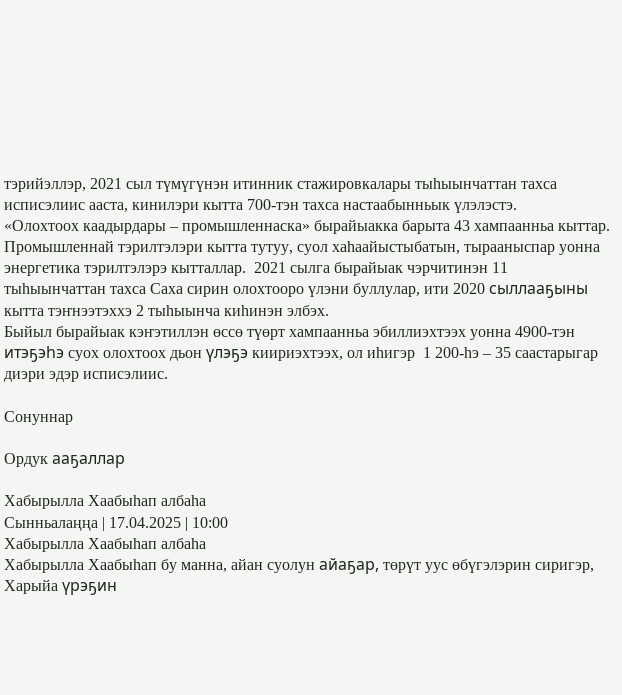тэрийэллэр, 2021 сыл түмүгүнэн итинник стажировкалары тыһыынчаттан тахса исписэлиис ааста, кинилэри кытта 700-тэн тахса настаабынньык үлэлэстэ.
«Олохтоох каадырдары – промышленнаска» бырайыакка барыта 43 хампаанньа кыттар. Промышленнай тэрилтэлэри кытта тутуу, суол хаһаайыстыбатын, тырааныспар уонна энергетика тэрилтэлэрэ кытталлар.  2021 сылга бырайыак чэрчитинэн 11 тыһыынчаттан тахса Саха сирин олохтооро үлэни буллулар, ити 2020 сыллааҕыны кытта тэҥнээтэххэ 2 тыһыынча киһинэн элбэх.
Быйыл бырайыак кэҥэтиллэн өссө түөрт хампаанньа эбиллиэхтээх уонна 4900-тэн итэҕэһэ суох олохтоох дьон үлэҕэ киириэхтээх, ол иһигэр  1 200-һэ – 35 саастарыгар диэри эдэр исписэлиис.

Сонуннар

Ордук ааҕаллар

Хабырылла Хаабыһап албаһа
Сынньалаңңа | 17.04.2025 | 10:00
Хабырылла Хаабыһап албаһа
Хабырылла Хаабыһап бу манна, айан суолун айаҕар, төрүт уус өбүгэлэрин сиригэр, Харыйа үрэҕин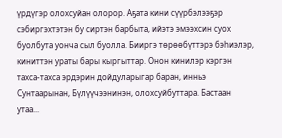үрдүгэр олохсуйан олорор. Аҕата кини сүүрбэлээҕэр сэбиргэхтэтэн бу сиртэн барбыта, ийэтэ эмээхсин суох буолбута уонча сыл буолла. Бииргэ төрөөбүттэрэ бэһиэлэр, киниттэн ураты бары кыргыттар. Онон кинилэр кэргэн тахса-тахса эрдэрин дойдуларыгар баран, инньэ Сунтаарынан, Бүлүүчээнинэн, олохсуйбуттара. Бастаан утаа...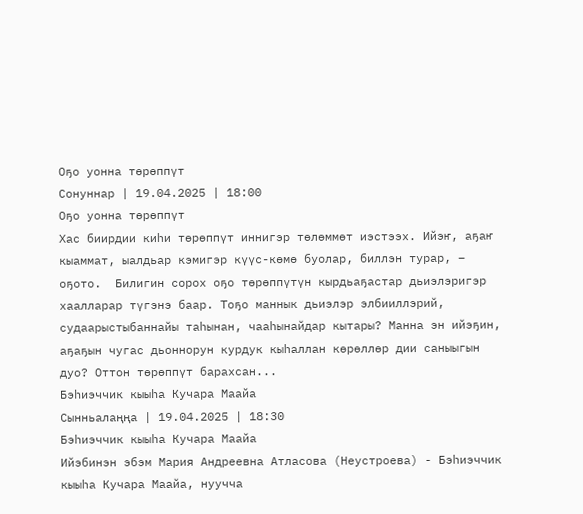Оҕо уонна төрөппүт
Сонуннар | 19.04.2025 | 18:00
Оҕо уонна төрөппүт
Хас биирдии киһи төрөппүт иннигэр төлөммөт иэстээх. Ийэҥ, аҕаҥ кыаммат, ыалдьар кэмигэр күүс-көмө буолар, биллэн турар, – оҕото.  Билигин сорох оҕо төрөппүтүн кырдьаҕастар дьиэлэригэр хаалларар түгэнэ баар. Тоҕо маннык дьиэлэр элбииллэрий, судаарыстыбаннайы таһынан, чааһынайдар кытары? Манна эн ийэҕин, аҕаҕын чугас дьоннорун курдук кыһаллан көрөллөр дии саныыгын дуо? Оттон төрөппүт барахсан...
Бэһиэччик кыыһа Кучара Маайа
Сынньалаңңа | 19.04.2025 | 18:30
Бэһиэччик кыыһа Кучара Маайа
Ийэбинэн эбэм Мария Андреевна Атласова (Неустроева) - Бэһиэччик кыыһа Кучара Маайа, нуучча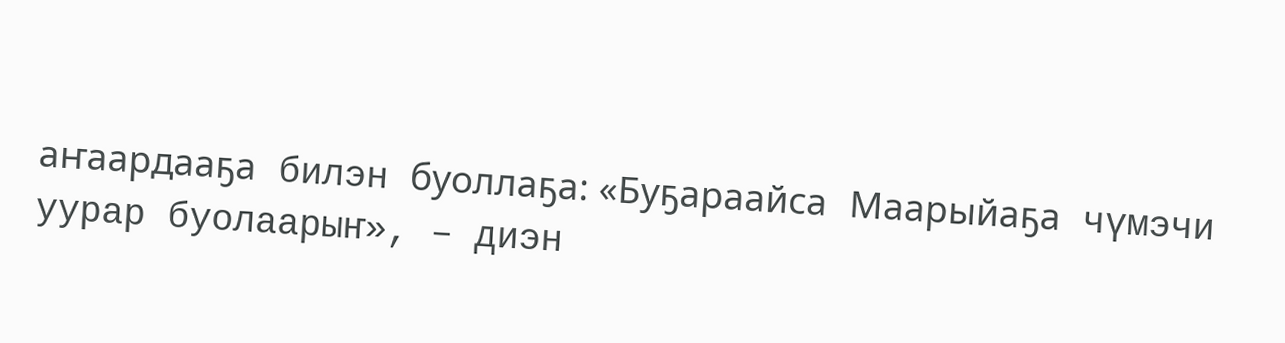аҥаардааҕа билэн буоллаҕа: «Буҕараайса Маарыйаҕа чүмэчи уурар буолаарыҥ», – диэн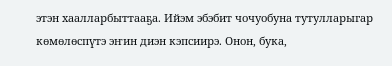этэн хаалларбыттааҕа. Ийэм эбэбит чочуобуна тутулларыгар көмөлөспүтэ эҥин диэн кэпсиирэ. Онон, бука,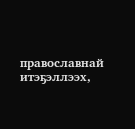православнай итэҕэллээх,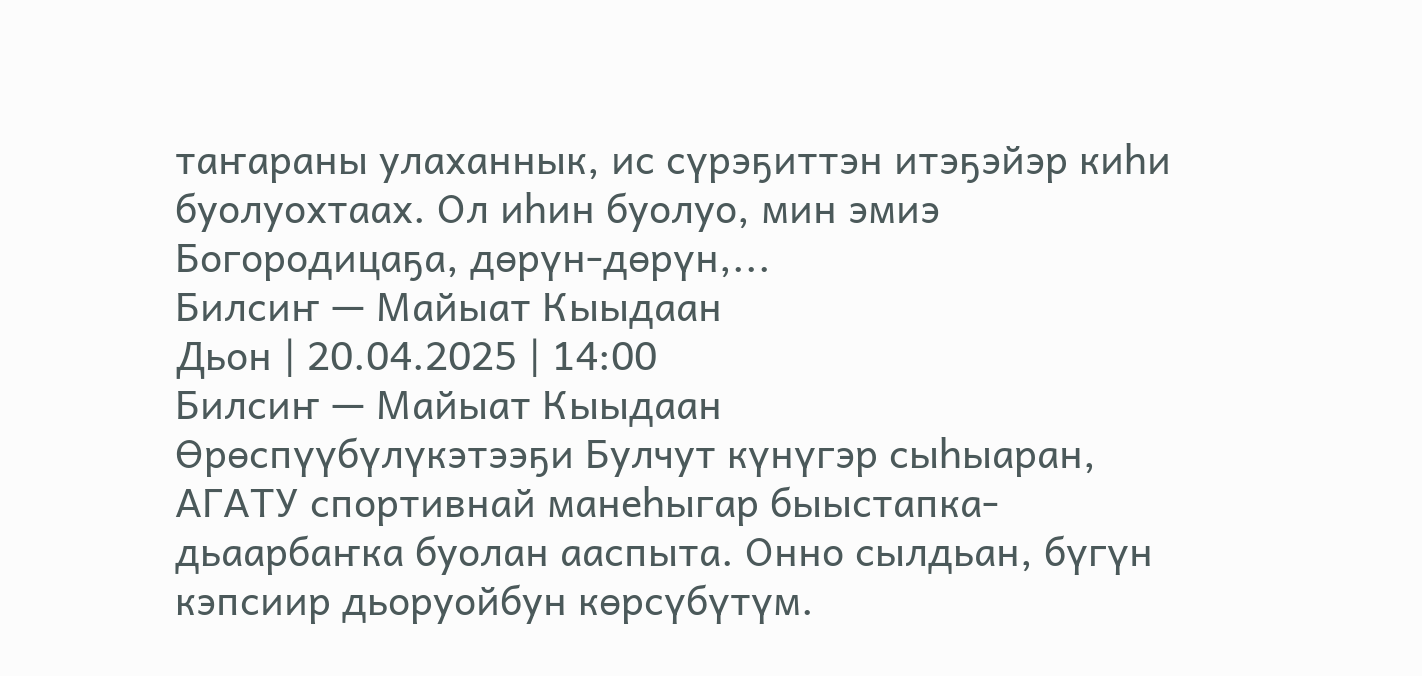таҥараны улаханнык, ис сүрэҕиттэн итэҕэйэр киһи буолуохтаах. Ол иһин буолуо, мин эмиэ Богородицаҕа, дөрүн-дөрүн,...
Билсиҥ — Майыат Кыыдаан
Дьон | 20.04.2025 | 14:00
Билсиҥ — Майыат Кыыдаан
Өрөспүүбүлүкэтээҕи Булчут күнүгэр сыһыаран, АГАТУ спортивнай манеһыгар быыстапка-дьаарбаҥка буолан ааспыта. Онно сылдьан, бүгүн кэпсиир дьоруойбун көрсүбүтүм.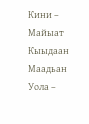Кини – Майыат Кыыдаан Маадьан Уола –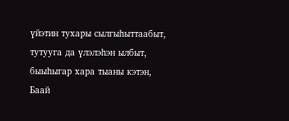үйэтин тухары сылгыһыттаабыт, тутууга да үлэлэһэн ылбыт, быыһыгар хара тыаны кэтэн, Баай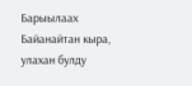Барыылаах Байанайтан кыра, улахан булду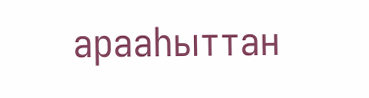арааһыттан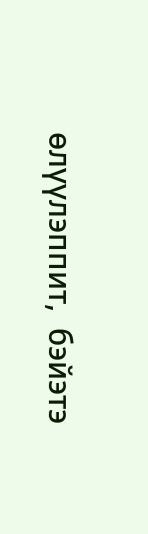өлүүлэппит,  бэйэтэ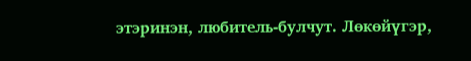этэринэн, любитель-булчут. Лөкөйүгэр,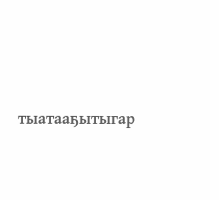тыатааҕытыгар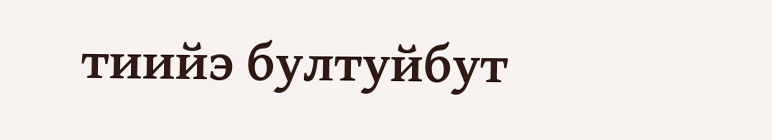тиийэ бултуйбут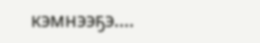кэмнээҕэ....